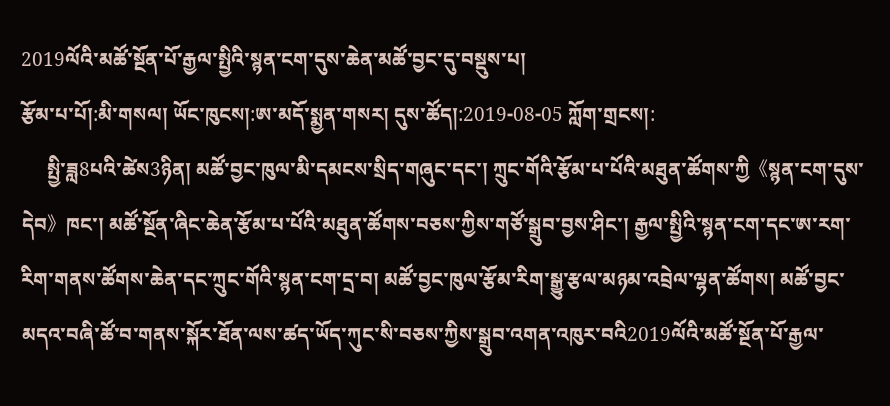2019ལོའི་མཚོ་སྔོན་པོ་རྒྱལ་སྤྱིའི་སྙན་ངག་དུས་ཆེན་མཚོ་བྱང་དུ་བསྡུས་པ།
རྩོམ་པ་པོ།:མི་གསལ། ཡོང་ཁུངས།:ཨ་མདོ་སྨྱན་གསར། དུས་ཚོད།:2019-08-05 ཀློག་གྲངས།:
     སྤྱི་ཟླ8པའི་ཚེས3ཉིན། མཚོ་བྱང་ཁུལ་མི་དམངས་སྲིད་གཞུང་དང་། ཀྲུང་གོའི་རྩོམ་པ་པོའི་མཐུན་ཚོགས་ཀྱི《སྙན་ངག་དུས་དེབ》ཁང་། མཚོ་སྔོན་ཞིང་ཆེན་རྩོམ་པ་པོའི་མཐུན་ཚོགས་བཅས་ཀྱིས་གཙོ་སྒྲུབ་བྱས་ཤིང་། རྒྱལ་སྤྱིའི་སྙན་ངག་དང་ཨ་རག་རིག་གནས་ཚོགས་ཆེན་དང་ཀྲུང་གོའི་སྙན་ངག་དྲ་བ། མཚོ་བྱང་ཁུལ་རྩོམ་རིག་སྒྱུ་རྩལ་མཉམ་འབྲེལ་ལྷན་ཚོགས། མཚོ་བྱང་མདའ་བཞི་ཚོ་བ་གནས་སྐོར་ཐོན་ལས་ཚད་ཡོད་ཀུང་སི་བཅས་ཀྱིས་སྒྲུབ་འགན་འཁུར་བའི2019ལོའི་མཚོ་སྔོན་པོ་རྒྱལ་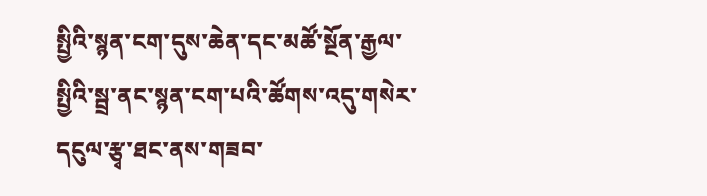སྤྱིའི་སྙན་ངག་དུས་ཆེན་དང་མཚོ་སྔོན་རྒྱལ་སྤྱིའི་སྦྲ་ནང་སྙན་ངག་པའི་ཚོགས་འདུ་གསེར་དངུལ་རྩྭ་ཐང་ནས་གཟབ་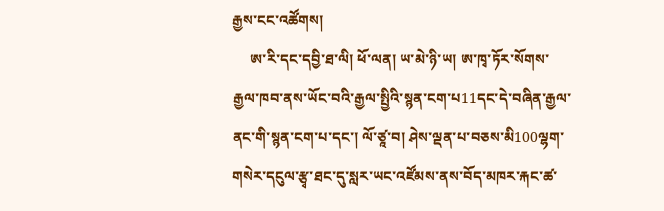རྒྱས་ངང་འཚོགས།
     ཨ་རི་དང་དབྱི་ཐ་ལི། ཕོ་ལན། ཡ་མེ་ཉི་ཡ། ཨ་ཁྭ་ཏོར་སོགས་རྒྱལ་ཁབ་ནས་ཡོང་བའི་རྒྱལ་སྤྱིའི་སྙན་ངག་པ11དང་དེ་བཞིན་རྒྱལ་ནང་གི་སྙན་ངག་པ་དང་། ལོ་ཙཱ་བ། ཤེས་ལྡན་པ་བཅས་མི100ལྷག་གསེར་དངུལ་རྩྭ་ཐང་དུ་སླར་ཡང་འཛོམས་ནས་བོད་མཁར་རྐང་ཚ་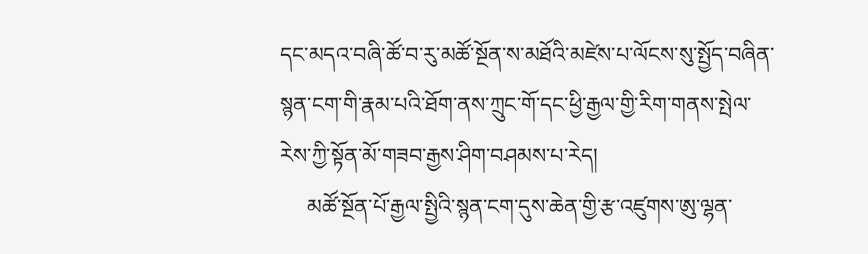དང་མདའ་བཞི་ཚོ་བ་རུ་མཚོ་སྔོན་ས་མཐོའི་མཛེས་པ་ལོངས་སུ་སྤྱོད་བཞིན་སྙན་ངག་གི་རྣམ་པའི་ཐོག་ནས་ཀྲུང་གོ་དང་ཕྱི་རྒྱལ་གྱི་རིག་གནས་སྤེལ་རེས་ཀྱི་སྟོན་མོ་གཟབ་རྒྱས་ཤིག་བཤམས་པ་རེད།
     མཚོ་སྔོན་པོ་རྒྱལ་སྤྱིའི་སྙན་ངག་དུས་ཆེན་གྱི་རྩ་འཛུགས་ཨུ་ལྷན་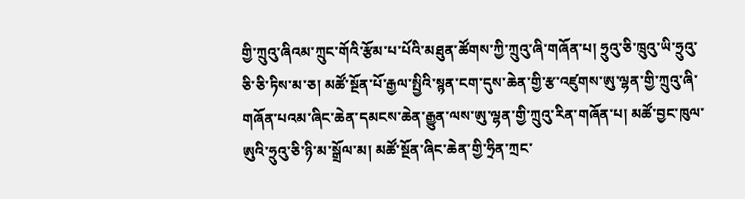གྱི་ཀྲུའུ་ཞིའམ་ཀྲུང་གོའི་རྩོམ་པ་པོའི་མཐུན་ཚོགས་ཀྱི་ཀྲུའུ་ཞི་གཞོན་པ། ཧྲུའུ་ཅི་ཁྲུའུ་ཡི་ཧྲུའུ་ཅི་ཅི་ཏིས་མ་ཅ། མཚོ་སྔོན་པོ་རྒྱལ་སྤྱིའི་སྙན་ངག་དུས་ཆེན་གྱི་རྩ་འཛུགས་ཨུ་ལྷན་གྱི་ཀྲུའུ་ཞི་གཞོན་པའམ་ཞིང་ཆེན་དམངས་ཆེན་རྒྱུན་ལས་ཨུ་ལྷན་གྱི་ཀྲུའུ་རིན་གཞོན་པ། མཚོ་བྱང་ཁུལ་ཨུའི་ཧྲུའུ་ཅི་ཉི་མ་སྒྲོལ་མ། མཚོ་སྔོན་ཞིང་ཆེན་གྱི་ཧྲིན་ཀྲང་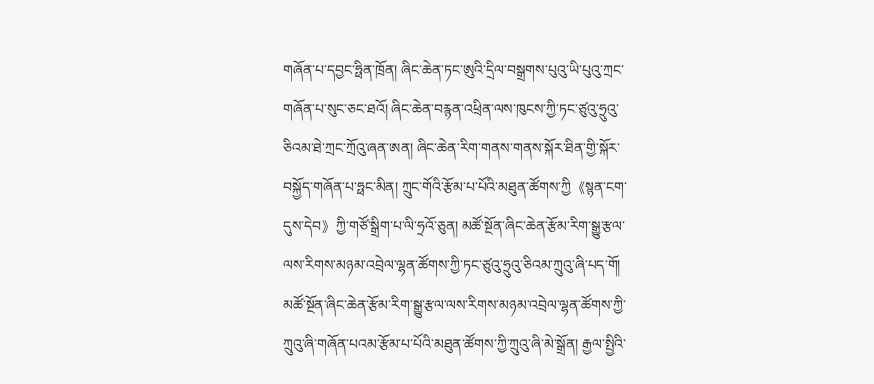གཞོན་པ་དབྱང་ཧྥིན་ཁྲོན། ཞིང་ཆེན་ཏང་ཨུའི་དྲིལ་བསྒྲགས་པུའུ་ཡི་པུའུ་ཀྲང་གཞོན་པ་སུང་ཅང་ཐའོ། ཞིང་ཆེན་བརྙན་འཕྲིན་ལས་ཁུངས་ཀྱི་ཏང་ཙུའུ་ཧྲུའུ་ཅིའམ་ཐེ་ཀྲང་ཀྲོའུ་ཞན་ཨན། ཞིང་ཆེན་རིག་གནས་གནས་སྐོར་ཐིན་གྱི་སྐོར་བསྐྱོད་གཞོན་པ་ཧྥང་མིན། ཀྲུང་གོའི་རྩོམ་པ་པོའི་མཐུན་ཚོགས་ཀྱི《སྙན་ངག་དུས་དེབ》ཀྱི་གཙོ་སྒྲིག་པ་ལི་ཧྲའོ་ཅུན། མཚོ་སྔོན་ཞིང་ཆེན་རྩོམ་རིག་སྒྱུ་རྩལ་ལས་རིགས་མཉམ་འབྲེལ་ལྷན་ཚོགས་ཀྱི་ཏང་ཙུའུ་ཧྲུའུ་ཅིའམ་ཀྲུའུ་ཞི་པད་གོ། མཚོ་སྔོན་ཞིང་ཆེན་རྩོམ་རིག་སྒྱུ་རྩལ་ལས་རིགས་མཉམ་འབྲེལ་ལྷན་ཚོགས་ཀྱི་ཀྲུའུ་ཞི་གཞོན་པའམ་རྩོམ་པ་པོའི་མཐུན་ཚོགས་ཀྱི་ཀྲུའུ་ཞི་མེ་སྒྲོན། རྒྱལ་སྤྱིའི་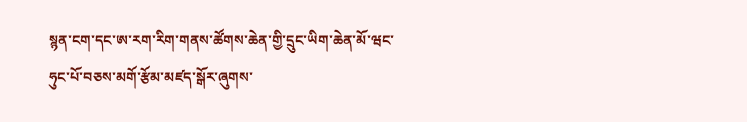སྙན་ངག་དང་ཨ་རག་རིག་གནས་ཚོགས་ཆེན་གྱི་དྲུང་ཡིག་ཆེན་མོ་ཝང་ཧུང་པོ་བཅས་མགོ་རྩོམ་མཛད་སྒོར་ཞུགས་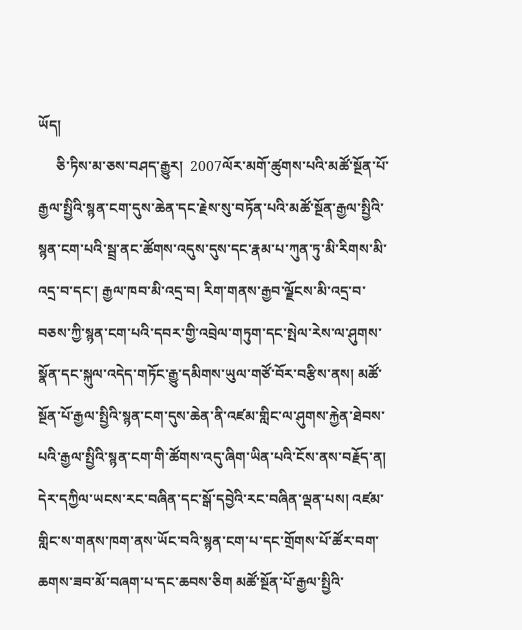ཡོད།
     ཅི་ཏིས་མ་ཅས་བཤད་རྒྱུར།  2007ལོར་མགོ་ཚུགས་པའི་མཚོ་སྔོན་པོ་རྒྱལ་སྤྱིའི་སྙན་ངག་དུས་ཆེན་དང་རྗེས་སུ་བཏོན་པའི་མཚོ་སྔོན་རྒྱལ་སྤྱིའི་སྙན་ངག་པའི་སྦྲ་ནང་ཚོགས་འདུས་དུས་དང་རྣམ་པ་ཀུན་ཏུ་མི་རིགས་མི་འདྲ་བ་དང་། རྒྱལ་ཁབ་མི་འདྲ་བ། རིག་གནས་རྒྱབ་ལྗོངས་མི་འདྲ་བ་བཅས་ཀྱི་སྙན་ངག་པའི་དབར་གྱི་འབྲེལ་གཏུག་དང་སྤེལ་རེས་ལ་ཤུགས་སྣོན་དང་སྐུལ་འདེད་གཏོང་རྒྱུ་དམིགས་ཡུལ་གཙོ་བོར་བརྩིས་ནས། མཚོ་སྔོན་པོ་རྒྱལ་སྤྱིའི་སྙན་ངག་དུས་ཆེན་ནི་འཛམ་གླིང་ལ་ཤུགས་རྐྱེན་ཐེབས་པའི་རྒྱལ་སྤྱིའི་སྙན་ངག་གི་ཚོགས་འདུ་ཞིག་ཡིན་པའི་ངོས་ནས་བརྗོད་ན། དེར་དཀྱིལ་ཡངས་རང་བཞིན་དང་སྒོ་དབྱེའི་རང་བཞིན་ལྡན་པས། འཛམ་གླིང་ས་གནས་ཁག་ནས་ཡོང་བའི་སྙན་ངག་པ་དང་གྲོགས་པོ་ཚོར་བག་ཆགས་ཟབ་མོ་བཞག་པ་དང་ཆབས་ཅིག མཚོ་སྔོན་པོ་རྒྱལ་སྤྱིའི་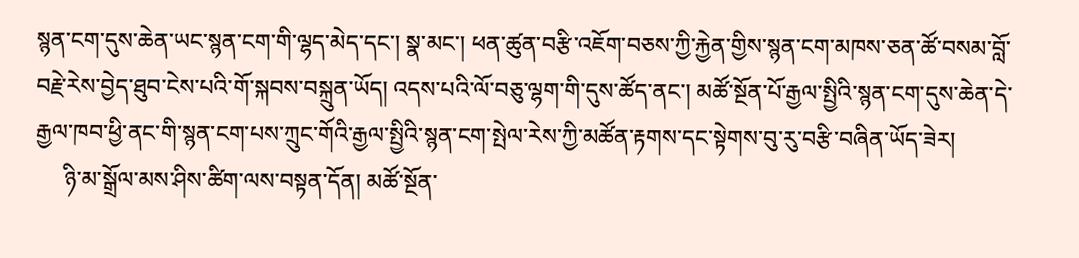སྙན་ངག་དུས་ཆེན་ཡང་སྙན་ངག་གི་ལྷད་མེད་དང་། སྣ་མང་། ཕན་ཚུན་བརྩི་འཇོག་བཅས་ཀྱི་རྐྱེན་གྱིས་སྙན་ངག་མཁས་ཅན་ཚོ་བསམ་བློ་བརྗེ་རེས་བྱེད་ཐུབ་ངེས་པའི་གོ་སྐབས་བསྐྲུན་ཡོད། འདས་པའི་ལོ་བཅུ་ལྷག་གི་དུས་ཚོད་ནང་། མཚོ་སྔོན་པོ་རྒྱལ་སྤྱིའི་སྙན་ངག་དུས་ཆེན་དེ་རྒྱལ་ཁབ་ཕྱི་ནང་གི་སྙན་ངག་པས་ཀྲུང་གོའི་རྒྱལ་སྤྱིའི་སྙན་ངག་སྤེལ་རེས་ཀྱི་མཚོན་རྟགས་དང་སྟེགས་བུ་རུ་བརྩི་བཞིན་ཡོད་ཟེར།
     ཉི་མ་སྒྲོལ་མས་ཤིས་ཚིག་ལས་བསྟན་དོན། མཚོ་སྔོན་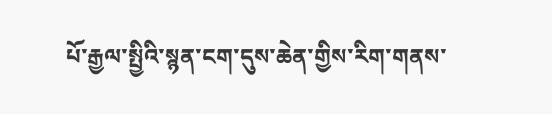པོ་རྒྱལ་སྤྱིའི་སྙན་ངག་དུས་ཆེན་གྱིས་རིག་གནས་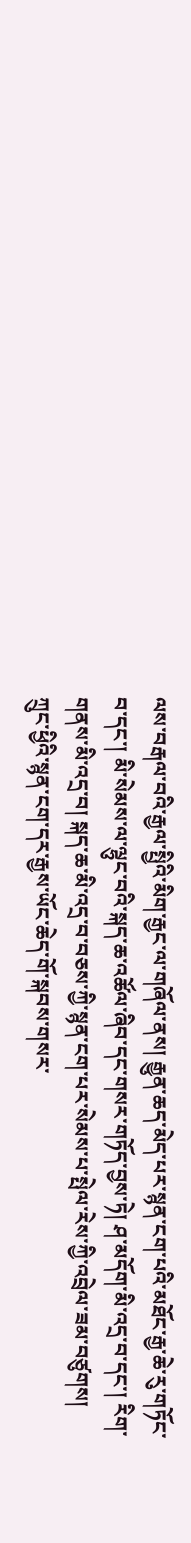ལས་བརྒལ་བའི་རྒྱལ་སྤྱིའི་མིག་རྒྱང་ལ་གཞོལ་ནས། རྒྱུན་ཆད་མེད་པར་སྙན་ངག་པའི་མཐོང་རྒྱ་ཆེ་རུ་གཏོང་བ་དང་། མི་སེམས་ལ་ལྷུང་བའི་སྐད་ཆ་འཚོལ་ཞིབ་དང་གསར་གཏོད་བྱས་ཏེ། ཤ་མདོག་མི་འདྲ་བ་དང་། རིག་གནས་མི་འདྲ་བ། སྐད་ཆ་མི་འདྲ་བ་བཅས་ཀྱི་སྙན་ངག་པར་སེམས་པ་སྤེལ་རེས་ཀྱི་འབྲེལ་ཟམ་བཙུགས། ཀྲུང་ཕྱིའི་སྙན་ངག་དར་རྒྱས་ཡོང་ཆེད་གོ་སྐབས་གསར་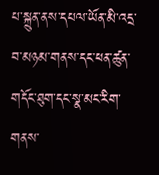པ་སྐྲུན་ནས་དཔལ་ཡོན་མི་འདྲ་བ་མཉམ་གནས་དང་ཕན་ཚུན་གདོང་ཐུག་དང་སྣ་མང་རིག་གནས་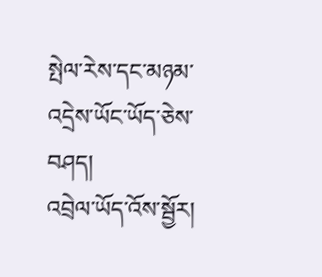སྤེལ་རེས་དང་མཉམ་འདྲེས་ཡོང་ཡོད་ཅེས་བཤད།
འབྲེལ་ཡོད་འོས་སྦྱོར།